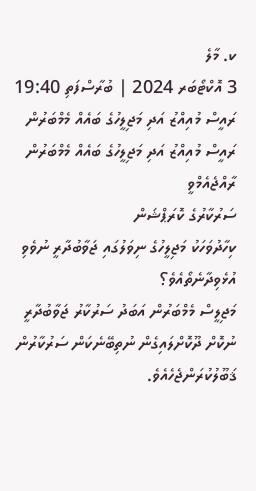ކ. މާލެ
3 އޮކްޓޯބަރ 2024 | ބުރާސްފަތި 19:40
ރައީސް މުއިއްޒު އަދި މަޖިލީހުގެ ބައެއް މެމްބަރުން
ރައީސް މުއިއްޒު އަދި މަޖިލީހުގެ ބައެއް މެމްބަރުން
ރާއްޖެއެމްވީ
ސަރުކާރުގެ ކޮރަޕްޝަން
ކިހާދުވަހަކު މަޖިލީހުގެ ނިވަލުގައި ޖަވާބުދާރީ ނުވެވި އުޅެވިދާނެތޯއެވެ؟
މަޖިލީސް މެމްބަރުން އަބަދު ސަރުކާރު ޖަވާބުދާރީ ނުކޮށް ދޫކޮށްލައިގެން ނުތިބޭނެކަން ސަރުކާރުން ޤަބޫލުކުރަންޖެހެއެވެ.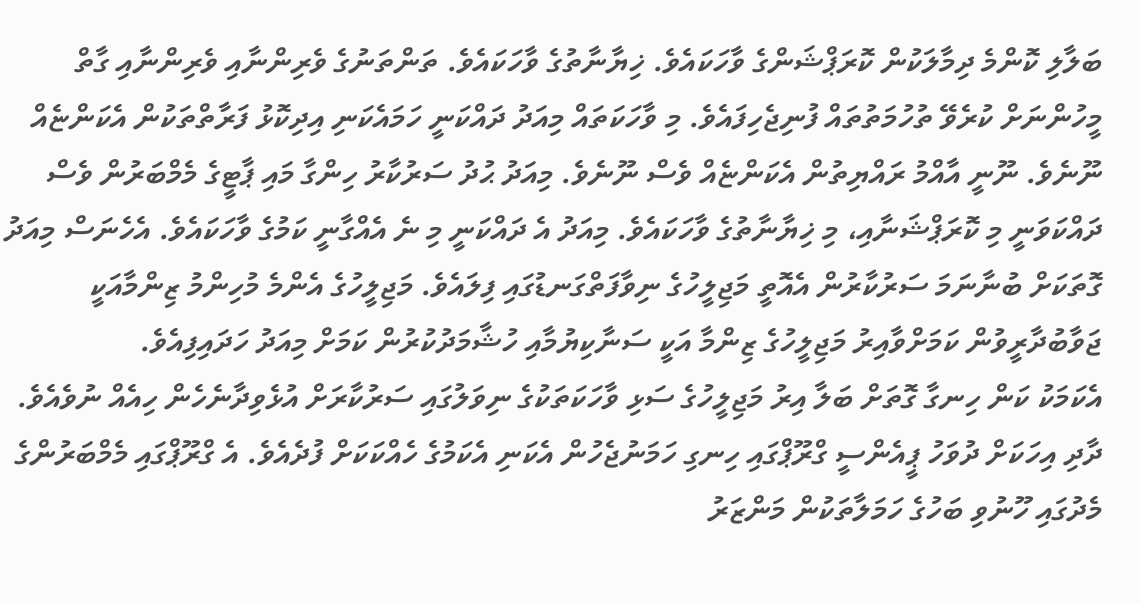ބަލާލި ކޮންމެ ދިމާލަކުން ކޮރަޕްޝަންގެ ވާހަކައެވެ. ޚިޔާނާތުގެ ވާހަކައެވެ. ތަންތަނުގެ ވެރިންނާއި ވެރިންނާއި ގާތް މީހުންނަށް ކުރެވޭ ތުހުމަތުތައް ފުނިޖެހިފައެވެ. މި ވާހަކަތައް މިއަދު ދައްކަނީ ހަމައެކަނި އިދިކޮޅު ފަރާތްތަކުން އެކަންޏެއް ނޫނެވެ. ނޫނީ އާއްމު ރައްޔިތުން އެކަންޏެއް ވެސް ނޫނެވެ. މިއަދު ޙުދު ސަރުކާރު ހިންގާ މައި ޕާޓީގެ މެމްބަރުން ވެސް ދައްކަވަނީ މި ކޮރަޕްޝަނާއި، މި ޚިޔާނާތުގެ ވާހަކައެވެ. މިއަދު އެ ދައްކަނީ މި ނެ އެއްގާނީ ކަމުގެ ވާހަކައެވެ. އެހެނަސް މިއަދު ގޮތަކަށް ބުނާނަމަ ސަރުކާރުން އެއޮތީ މަޖިލީހުގެ ނިވާފަތްގަނޑުގައި ފިލައެވެ. މަޖިލީހުގެ އެންމެ މުހިންމު ޒިންމާއަކީ ޖަވާބުދާރީވުން ކަމަށްވާއިރު މަޖިލީހުގެ ޒިންމާ އަކީ ސަނާކިޔުމާއި ހުޝާމަދުކުރުން ކަމަށް މިއަދު ހަދައިފިއެވެ.
އެކަމަކު ކަން ހިނގާ ގޮތަށް ބަލާ އިރު މަޖިލީހުގެ ސަޅި ވާހަކަތަކުގެ ނިވަލުގައި ސަރުކާރަށް އުޅެވިދާނެހެން ހިއެއް ނުވެއެވެ. ދާދި އިހަކަށް ދުވަހު ޕީއެންސީ ގްރޫޕްގައި ހިނގި ހަމަނުޖެހުން އެކަނި އެކަމުގެ ހެއްކަކަށް ފުދެއެވެ. އެ ގްރޫޕްގައި މެމްބަރުންގެ މެދުގައި ހޫނުވި ބަހުގެ ހަމަލާތަކުން މަންޒަރު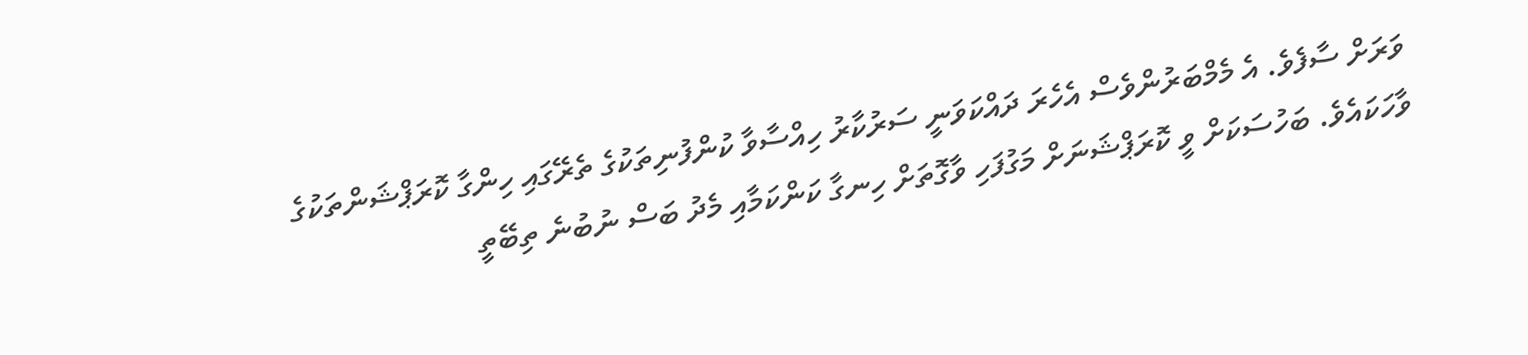ވަރަށް ސާފެވެ. އެ މެމްބަރުންވެސް އެހެރަ ދައްކަވަނީ ސަރުކާރު ހިއްސާވާ ކުންފުނިތަކުގެ ތެރޭގައި ހިންގާ ކޮރަޕްޝަންތަކުގެ ވާހަކައެވެ. ބަހުސަކަށް ވީ ކޮރަޕްޝަނަށް މަގުފަހި ވާގޮތަށް ހިނގާ ކަންކަމާއި މެދު ބަސް ނުބުނެ ތިބޭތީ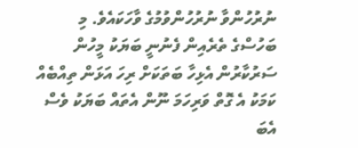ނުރުހުންވާ ނުރުހުންވުމުގެ ވާހަކައެވެ. މި ބަހުސްގެ ތެރެއިން ފެނުނީ ބަޔަކު މީހުން ސަރުކާރުން އެޅިހާ ބަތަކަށް ރިހަ އަޅަން ތިއްބެއް ކަމަކު އެ ގޮތް ވަރިހަމަ ނޫން އެތައް ބަޔަކު ވެސް އެބަ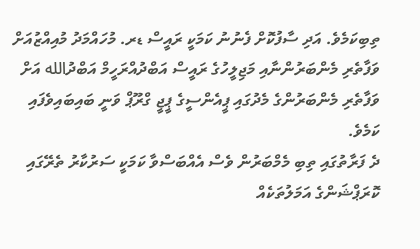ތިބިކަމެވެ. އަދި ސާފުކޮށް ފެނުނު ކަމަކީ ރައީސް ޑރ. މުހައްމަދު މުއިއްޒުއަށް ވަފާތެރި މެންބަރުންނާއި މަޖިލީހުގެ ރައީސް އަބްދުއްރަހީމް އަބްދުالله އަށް ވަފާތެރި މެންބަރުންގެ މެދުގައި ޕީއެންސީގެ ޕީޖީ ގްރޫޕް ވަނީ ބައިބައިވެފައި ކަމެވެ.
ދެ ފަރާތުގައި ތިބި މެމްބަރުން ވެސް އެއްބަސްވާ ކަމަކީ ސަރުކާރު ތެރޭގައި ކޮރަޕްޝަންގެ އަމަލުތަކެއް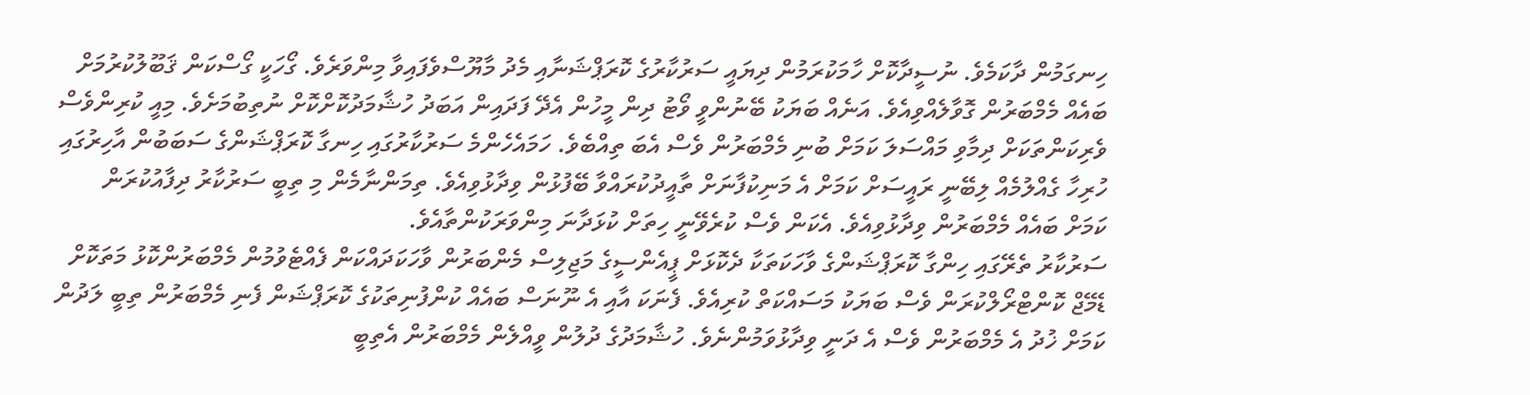ހިނގަމުން ދާކަމެވެ. ނުސީދާކޮށް ހާމަކުރަމުން ދިޔައީ ސަރުކާރުގެ ކޮރަޕްޝަނާއި މެދު މާޔޫސްވެފައިވާ މިންވަރެވެ. ގޯހަކީ ގޯސްކަން ޤަބޫލުކުރުމަށް ބައެއް މެމްބަރުން ގޮވާލެއްވިއެވެ. އަނެއް ބަޔަކު ބޭނުންވީ ވޯޓު ދިން މީހުން އެދޭ ފަދައިން އަބަދު ހުޝާމަދުކޮށްކޮށް ނުތިބުމަށެވެ. މިއީ ކުރިންވެސް ވެރިކަންތަކަށް ދިމާވި މައްސަލަ ކަމަށް ބުނި މެމްބަރުން ވެސް އެބަ ތިއްބެވެ. ހަމައެހެންމެ ސަރުކާރުގައި ހިނގާ ކޮރަޕްޝަންގެ ސަބަބުން އާހިރުގައި ހުރިހާ ގެއްލުމެއް ލިބޭނީ ރައީސަށް ކަމަށް އެ މަނިކުފާނަށް ތާއީދުކުރައްވާ ބޭފުޅުން ވިދާޅުވިއެވެ. ތިމަންނާމެން މި ތިބީ ސަރުކާރު ދިފާއުކުރަން ކަމަށް ބައެއް މެމްބަރުން ވިދާޅުވިއެވެ. އެކަން ވެސް ކުރެވޭނީ ހިތަށް ކުޅަދާނަ މިންވަރަކުންތާއެވެ.
ސަރުކާރު ތެރޭގައި ހިންގާ ކޮރަޕްޝަންގެ ވާހަކަތަކާ ދެކޮޅަށް ޕީއެންސީގެ މަޖިލިސް މެންބަރުން ވާހަކަދައްކަން ފެއްޓެވުމުން މެމްބަރުންކޮޅު މަތަކޮށް ޑެމޭޖް ކޮންޓްރޯލްކުރަން ވެސް ބަޔަކު މަސައްކަތް ކުރިއެވެ. ފެނަކަ އާއި އެ ނޫނަސް ބައެއް ކުންފުނިތަކުގެ ކޮރަޕްޝަން ފެނި މެމްބަރުން ތިބީ ލަދުން ކަމަށް ޚުދު އެ މެމްބަރުން ވެސް އެ ދަނީ ވިދާޅުވަމުންނެވެ. ހުޝާމަދުގެ ދުލުން ވީއްލެން މެމްބަރުން އެތިބީ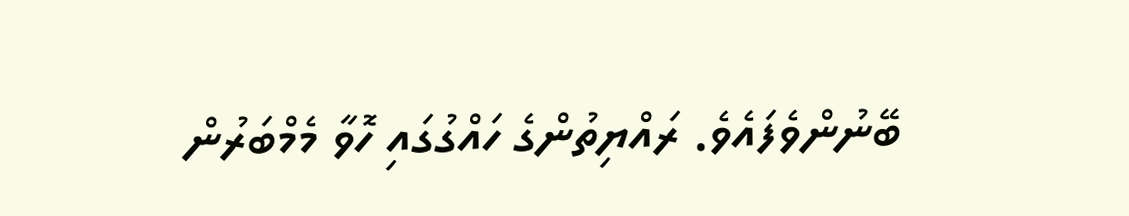ބޭނުންވެފައެވެ. ރައްޔިތުންގެ ހައްގުގައި ހޮވާ މެމްބަރުން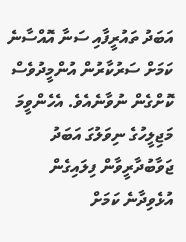އަބަދު ތައުރީފާއި ސަނާ އޮއްސާނެ ކަމަށް ސަރުކާރުން އުންމީދުވެސް ކޮށްގެން ނުވާނެއެވެ. އެހެންވީމަ މަޖިލީހުގެ ނިވަލުގަ އަބަދު ޖަވާބުދާރީވާން ފިލައިގެން އުޅެވިދާނެ ކަމަށް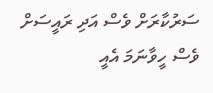ސަރުކާރަށް ވެސް އަދި ރައީސަށް ވެސް ހީވާނަމަ އެއީ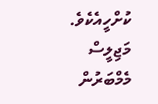ކުށްހީއެކެވެ. މަޖިލީސް މެމްބަރުން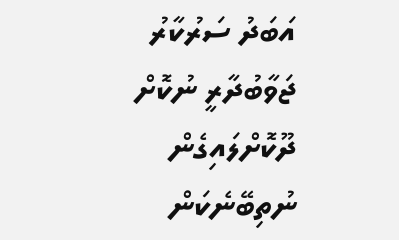އަބަދު ސަރުކާރު ޖަވާބުދާރީ ނުކޮށް ދޫކޮށްލައިގެން ނުތިބޭނެކަން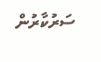ސަރުކާރުން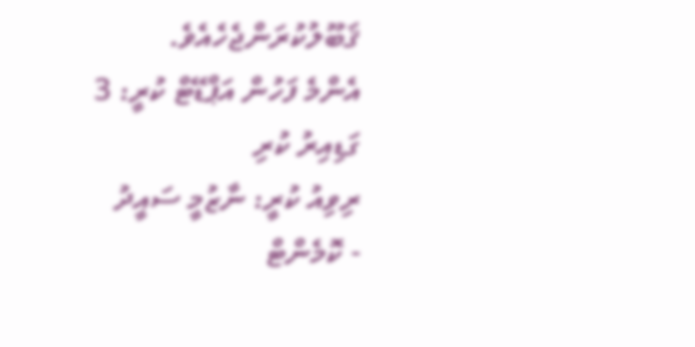ޤަބޫލުކުރަންޖެހެއެވެ.
އެންމެ ފަހުން އަޕްޑޭޓް ކުރީ: 3 ގަޑިއިރު ކުރި
ރިވިއު ކުރީ: ނާޒުމީ ސައީދު
- ކޮމެންޓް